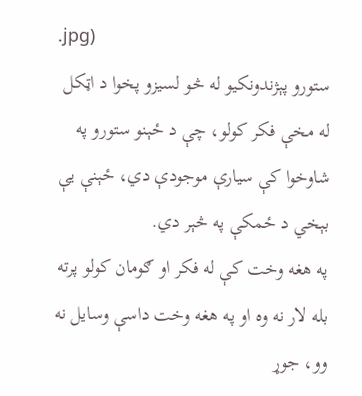.jpg)
ستورو پېژندونکیو له څو لسیزو پخوا د اټکل له مخې فکر کولو، چې د ځېنو ستورو په شاوخوا کې سیارې موجودې دي، ځېنې یې بېخي د ځمکې په څېر دي.
په هغه وخت کې له فکر او ګومان کولو پرته بله لار نه وه او په هغه وخت داسې وسایل نه وو، جوړ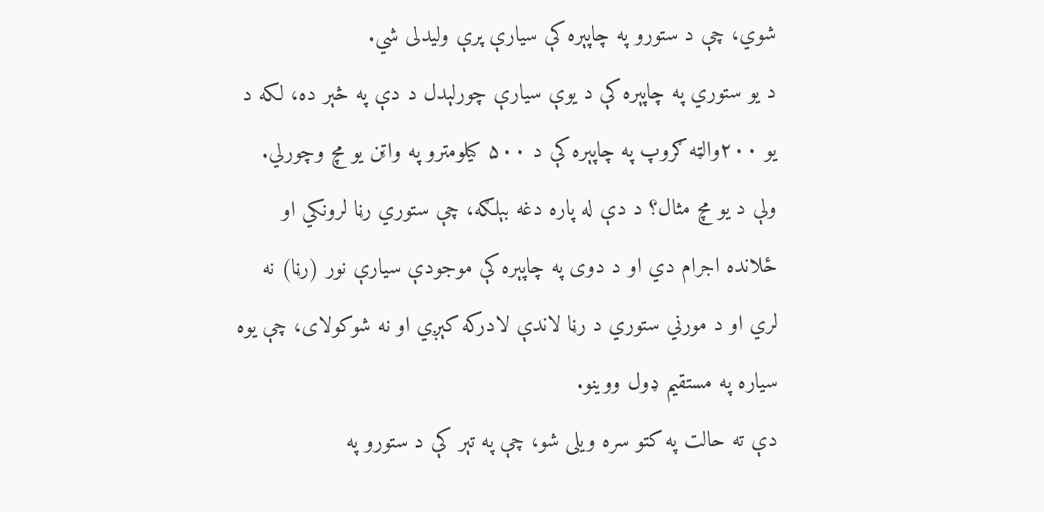شوي، چې د ستورو په چاپېره کې سیارې پرې ولیدلی شي.
د یو ستوري په چاپېره کې د یوې سیارې چورلېدل د دې په څېر ده، لکه د یو ۲۰۰والټه ګروپ په چاپېره کې د ۵۰۰ کیلومترو په واټن یو مچ وچورلي. ولې د یو مچ مثال؟ د دې له پاره دغه بېلګه، چې ستوري رڼا لرونکي او ځلانده اجرام دي او د دوی په چاپېره کې موجودې سیارې نور (رڼا) نه لري او د مورني ستوري د رڼا لاندې لادرکه کېږي او نه شوکولای، چې یوه سیاره په مستقیم ډول ووینو.
دې ته حالت په کتو سره ویلی شو، چې په تېر کې د ستورو په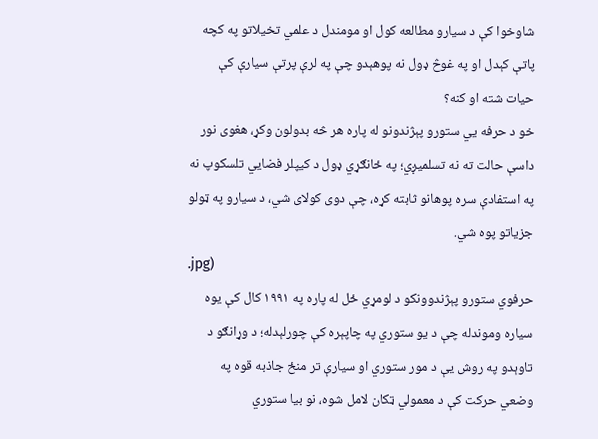شاوخوا کې د سیارو مطالعه کول او مومندل د علمي تخیلاتو په کچه پاتې کېدل او په غوڅ ډول نه پوهېدو چې په لرې پرتې سیارې کې حیات شته او کنه؟
خو د حرفه يي ستورو پېژندونو له پاره هر څه بدولون وکړ، هغوی نور داسې حالت ته نه تسلمیږي؛ په ځانګړي ډول د کیپلر فضايي تلسکوپ نه په استفادې سره پوهانو ثابته کړه، چې دوی کولای شي، د سیارو په ټولو جزیاتو پوه شي.
.jpg)
حرفوي ستورو پېژندوونکو د لومړي ځل له پاره په ۱۹۹۱ کال کې یوه سیاره وموندله چې د یو ستوري په چاپېره کې چورلېدله؛ د وړانګو د تاوېدو په روش یې د مور ستوري او سیارې تر منځ جاذبه قوه په وضعي حرکت کې د معمولي ټکان لامل شوه، نو بیا ستوري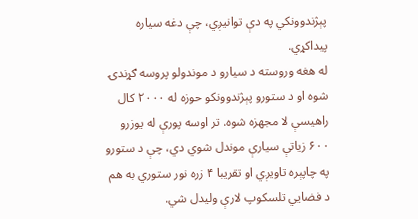پېژندوونکي په دې توانیږي، چې دغه سیاره پیداکړي.
له هغه وروسته د سیارو د موندولو پروسه ګړندۍ شوه او د ستورو پېژندوونکو حوزه له ۲۰۰۰ کال راهیسې لا مجهزه شوه. تر اوسه پورې له یوزرو ۶۰۰ زیاتې سیارې موندل شوي دي، چې د ستورو په چاپېره تاویږي او تقریبا ۴ زره نور ستوري به هم د فضايي تلسکوپ لارې ولیدل شي.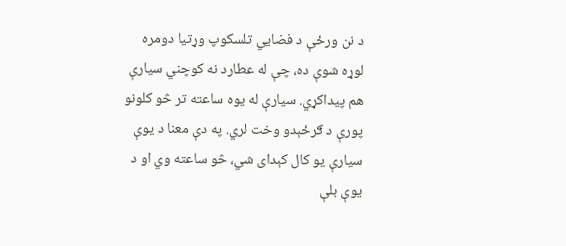د نن ورځې د فضايي تلسکوپ وړتیا دومره لوړه شوې ده، چې له عطارد نه کوچني سیارې هم پيداکړي. سیارې له یوه ساعته تر څو کلونو پورې د ګرځېدو وخت لري. په دې معنا د یوې سیارې یو کال کېدای شي، څو ساعته وي او د یوې بلې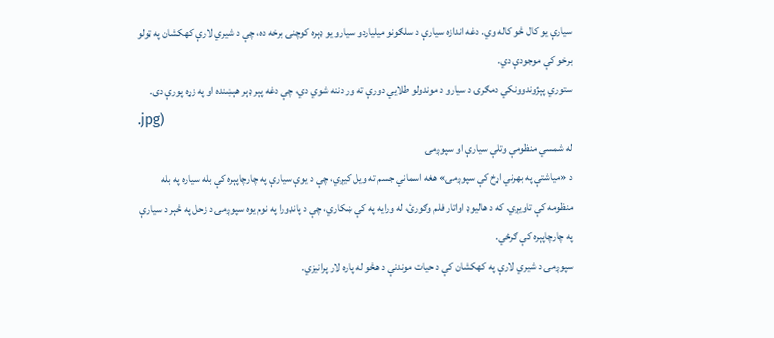سیارې یو کال څو کاله وي. دغه اندازه سیارې د سلګونو میلیاردو سیارو یو ډېره کوچنۍ برخه ده، چې د شیري لارې کهکشان په ټولو برخو کې موجودې دي.
ستوري پېژوندوونکي دمګرۍ د سیارو د موندولو طلايي دورې ته ور دننه شوي دي، چې دغه پېر ډېر هېښنده او په زړه پورې دی.
.jpg)
له شمسي منظومې وتلې سیارې او سپوږمۍ
د «میاشتې په بهرني اړخ کې سپوږمۍ» هغه اسماني جسم ته ویل کیږي، چې د یوې سیارې په چارچاپېره کې بله سیاره په بله منظومه کې تاویږي. که د هالیوډ اواتار فلم وګورئ، له ورایه په کې ښکاري، چې د پانډورا په نوم یوه سپوږمۍ د زحل په څېر د سیارې په چارچاپېره کې ګرځي.
سپوږمۍ د شیري لارې په کهکشان کې د حیات موندنې د هڅو له پاره لار پرانیزي.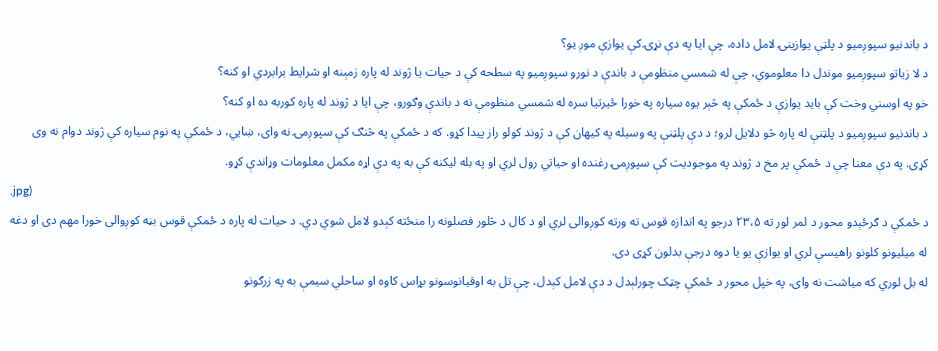د باندنیو سپوږمیو د پلټې یوازینۍ لامل داده، چې ایا په دې نړۍ کې یوازې موږ یو؟
د لا زیاتو سپوږمیو موندل دا معلوموي، چې له شمسي منظومې د باندې د نورو سپوږمیو په سطحه کې د حیات یا ژوند له پاره زمېنه او شرایط برابردي او کنه؟
خو په اوسني وخت کې باید یوازې د ځمکې په څېر یوه سیاره په خورا ځیرتیا سره له شمسي منظومې نه د باندې وګورو، چې ایا د ژوند له پاره کوربه ده او کنه؟
د باندنیو سپوږمیو د پلټنې له پاره څو دلایل لرو؛ د دې پلټنې په وسیله په کیهان کې د ژوند کولو راز پيدا کړو. که د ځمکې په څنګ کې سپوږمۍ نه وای، ښايي، د ځمکې په نوم سیاره کې ژوند دوام نه وی کړی. په دې معنا چې د ځمکې پر مخ د ژوند په موجودیت کې سپوږمۍ رغنده او حیاتي رول لري او په بله لیکنه کې به په دې اړه مکمل معلومات وړاندې کړو.
.jpg)
د ځمکې د ګرځېدو محور د لمر لور ته ۲۳،۵ درجو په اندازه قوس ته ورته کوږوالی لري او د کال د څلور فصلونه را منځته کېدو لامل شوي دي. د حیات له پاره د ځمکې قوس بڼه کوږوالی خورا مهم دی او دغه له میلیونو کلونو راهیسې لري او یوازې یو یا دوه درجې بدلون کړی دی.
له بل لوري که میاشت نه وای، په خپل محور د ځمکې چټک چورلېدل د دې لامل کېدل، چې تل به اوقیانوسونو بړاس کاوه او ساحلي سیمې به په زرګونو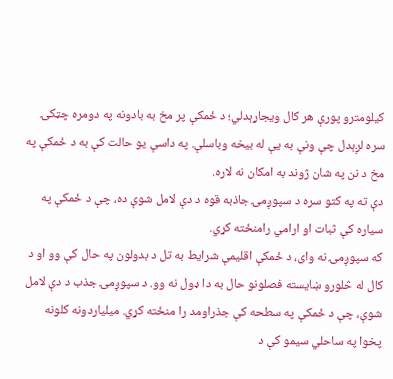کیلومترو پورې هر کال ویجاړېدلي؛ د ځمکې پر مخ به بادونه په دومره چټکۍ سره لږېدل چې ونې به یې له بیخه وباسلې. په داسې یو حالت کې به د ځمکې په مخ د نن په شان ژوند به امکان نه لاره.
دې ته په کتو سره د سپوږمۍ جاذبه قوه د دې لامل شوې ده، چې د ځمکې په سیاره کې ثبات او ارامي رامنځته کړي.
که سپوږمۍ نه وای، د ځمکې اقلیمې شرایط به تل د بدولون په حال کې وو او د کال له څلورو ښایسته فصلونو حال به دا ډول نه وو. د سپوږمۍ جذب د دې لامل شوې، چې د ځمکې په سطحه کې جذراومد را منځته کړي. میلیاردونه کلونه پخوا په ساحلي سیمو کې د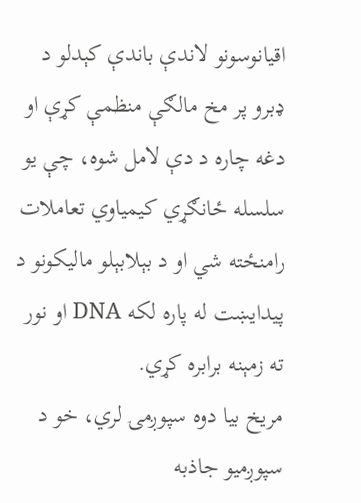اقیانوسونو لاندې باندې کېدلو د ډبرو پر مخ مالګې منظمې کړې او دغه چاره د دې لامل شوه، چې یو سلسله ځانګړي کیمیاوي تعاملات رامنځته شي او د بېلابېلو مالیکونو د پیدایښت له پاره لکه DNA او نور ته زمېنه برابره کړي.
مریخ بیا دوه سپوږمۍ لري، خو د سپوږمیو جاذبه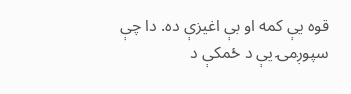قوه یې کمه او بې اغیزې ده. دا چې سپوږمۍ یې د ځمکې د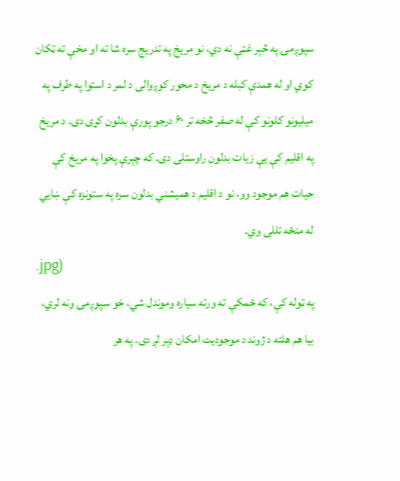سپوږمۍ په څېر غټې نه دي، نو مریخ په تدریج سره شا ته او مخې ته ټکان کوي او له همدې کبله د مریخ د محور کوږوالی د لمر د استوا په طرف په میلیونو کلونو کې له صفر څخه تر ۶۰ درجو پورې بدلون کړی دی. د مریخ په اقلیم کې یې زیات بدلون راوستلی دی. که چېرې پخوا په مریخ کې حیات هم موجود وو، نو د اقلیم د همیشني بدلون سره په ستونزه کې ښايي له منځه تللی وي.
.jpg)
په ټوله کې، که ځمکې ته ورته سیاره وموندل شي، خو سپوږمۍ ونه لري، بیا هم هلته د ژوند د موجودیت امکان ډېر لږ دی. په هر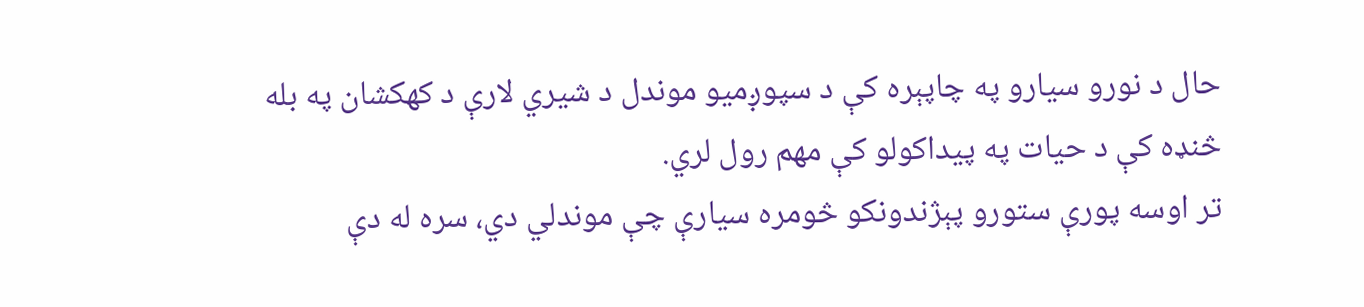حال د نورو سیارو په چاپېره کې د سپوږمیو موندل د شیري لارې د کهکشان په بله څنډه کې د حیات په پیداکولو کې مهم رول لري.
تر اوسه پورې ستورو پېژندونکو څومره سیارې چې موندلي دي، سره له دې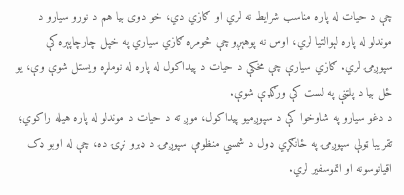چې د حیات له پاره مناسب شرایط نه لري او ګازي دي، خو دوی بیا هم د نورو سیارو د موندلو له پاره لېوالتیا لري، اوس نه پوهېږو چې څومره ګازي سیاري په خپل چارچاپېره کې سپوږمۍ لري. ګازي سیارې چې مخکې د حیات د پیداکول له پاره له نوملړه ویستل شوې وې، یو ځل بیا د پلټنې په لست کې ورګډې شوې.
د دغو سیارو په شاوخوا کې د سپوږمیو پیداکول، موږ ته د حیات د موندلو له پاره هیله راکوي؛ تقریبا ټولې سپوږمۍ په ځانګړي ډول د شمسي منظومې سپوږمۍ د ډبرو نړۍ ده، چې له اوبو ډک اقیانوسونه او اتموسفیر لري.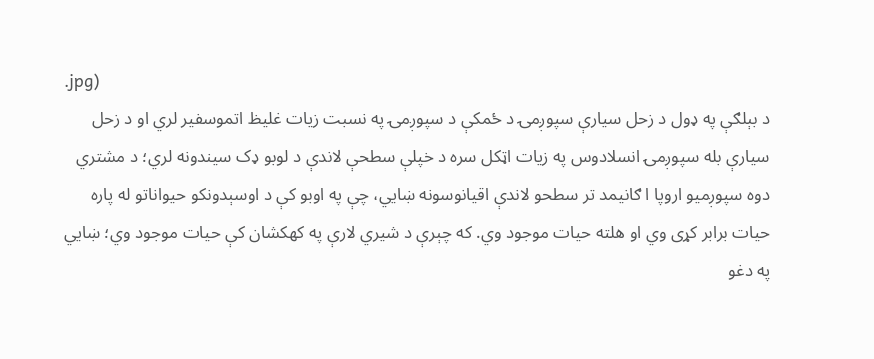.jpg)
د بېلګې په ډول د زحل سیارې سپوږمۍ د ځمکې د سپوږمۍ په نسبت زیات غلیظ اتموسفیر لري او د زحل سیارې بله سپوږمۍ انسلادوس په زیات اټکل سره د خپلې سطحې لاندې د لوبو ډک سیندونه لري؛ د مشتري دوه سپوږمیو اروپا ا ګانیمد تر سطحو لاندې اقیانوسونه ښايي، چې په اوبو کې د اوسېدونکو حیواناتو له پاره حیات برابر کړی وي او هلته حیات موجود وي. که چېرې د شیري لارې په کهکشان کې حیات موجود وي؛ ښايي په دغو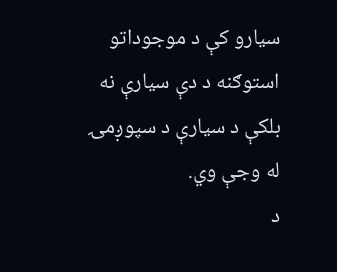سیارو کې د موجوداتو استوګنه د دې سیارې نه بلکې د سیارې د سپوږمۍ له وجې وي.
د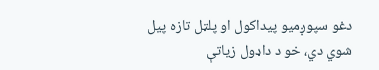دغو سپوږمیو پیداکول او پلټل تازه پیل شوي دي، خو د داډول زیاتې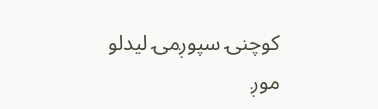کوچنۍ سپوږمۍ لیدلو موږ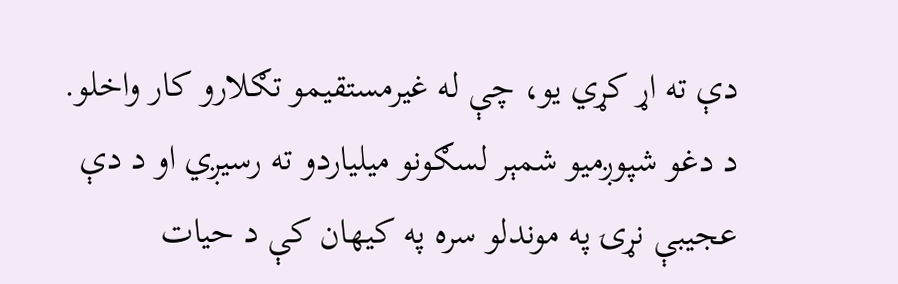دې ته اړ کړي یو، چې له غیرمستقیمو تګلارو کار واخلو.
د دغو شپوږمیو شمېر لسګونو میلیاردو ته رسیږي او د دې عجیبې نړۍ په موندلو سره په کیهان کې د حیات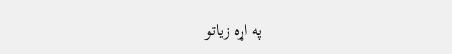په اړه زیاتو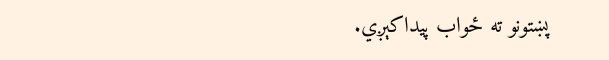پښتونو ته ځواب پیداکېږي.